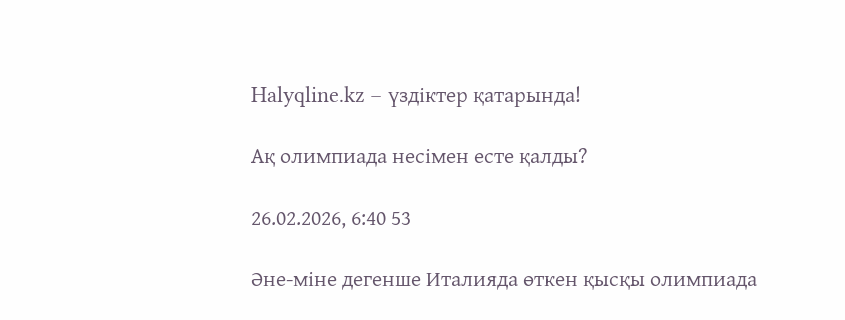Halyqline.kz – үздіктер қатарында!

Ақ олимпиада несімен есте қалды?

26.02.2026, 6:40 53

Әне-міне дегенше Италияда өткен қысқы олимпиада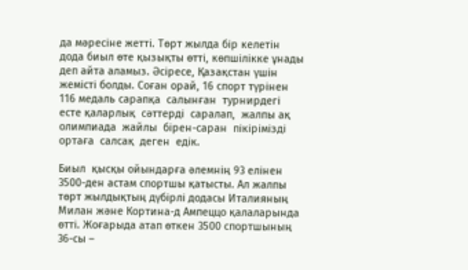да мәресіне жетті. Төрт жылда бір келетін дода биыл өте қызықты өтті, көпшілікке ұнады деп айта аламыз. Әсіресе, Қазақстан үшін жемісті болды. Соған орай, 16 спорт түрінен 116 медаль сарапқа  салынған  турнирдегі  есте қаларлық  сәттерді  саралап,  жалпы ақ олимпиада  жайлы  бірен-саран  пікірімізді  ортаға  салсақ  деген  едік.

Биыл  қысқы ойындарға әлемнің 93 елінен 3500-ден астам спортшы қатысты. Ал жалпы төрт жылдықтың дүбірлі додасы Италияның Милан және Кортина-д Ампеццо қалаларында өтті. Жоғарыда атап өткен 3500 спортшының  36-сы –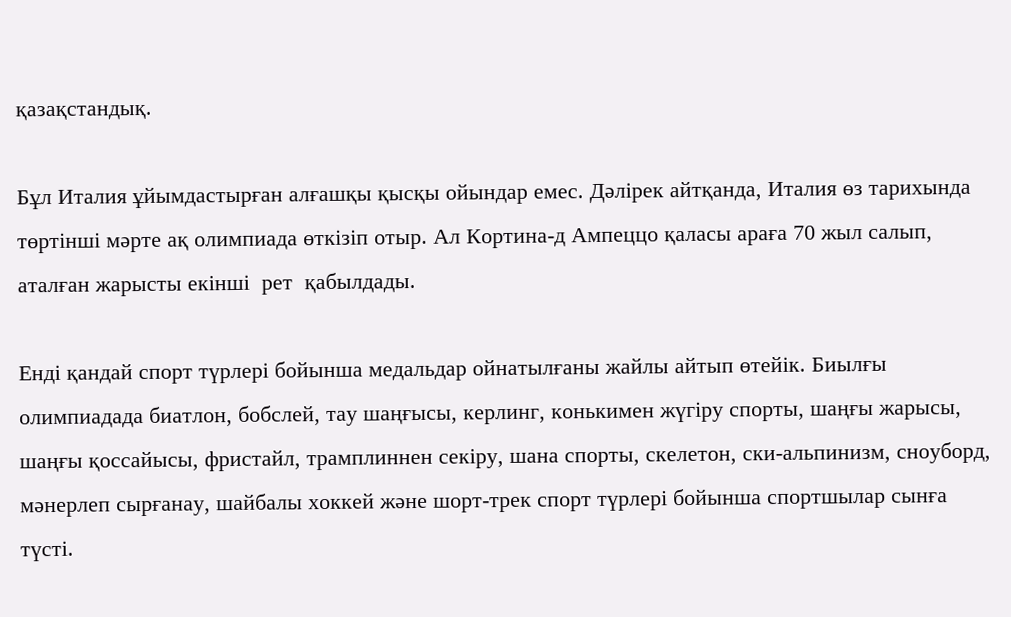қазақстандық.

Бұл Италия ұйымдастырған алғашқы қысқы ойындар емес. Дәлірек айтқанда, Италия өз тарихында төртінші мәрте ақ олимпиада өткізіп отыр. Ал Кортина-д Ампеццо қаласы араға 70 жыл салып, аталған жарысты екінші  рет  қабылдады.

Енді қандай спорт түрлері бойынша медальдар ойнатылғаны жайлы айтып өтейік. Биылғы олимпиадада биатлон, бобслей, тау шаңғысы, керлинг, конькимен жүгіру спорты, шаңғы жарысы, шаңғы қоссайысы, фристайл, трамплиннен секіру, шана спорты, скелетон, ски-альпинизм, сноуборд, мәнерлеп сырғанау, шайбалы хоккей және шорт-трек спорт түрлері бойынша спортшылар сынға түсті.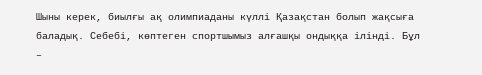Шыны керек, биылғы ақ олимпиаданы күллі Қазақстан болып жақсыға баладық. Себебі, көптеген спортшымыз алғашқы ондыққа ілінді. Бұл –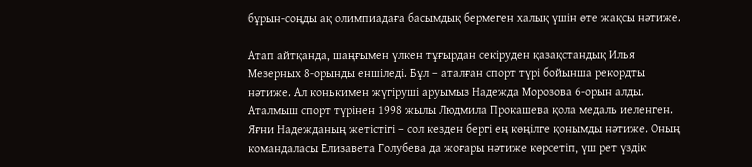бұрын-соңды ақ олимпиадаға басымдық бермеген халық үшін өте жақсы нәтиже.

Атап айтқанда, шаңғымен үлкен тұғырдан секіруден қазақстандық Илья Мезерных 8-орынды еншіледі. Бұл – аталған спорт түрі бойынша рекордты нәтиже. Ал конькимен жүгіруші аруымыз Надежда Морозова 6-орын алды. Аталмыш спорт түрінен 1998 жылы Людмила Прокашева қола медаль иеленген. Яғни Надежданың жетістігі – сол кезден бергі ең көңілге қонымды нәтиже. Оның командаласы Елизавета Голубева да жоғары нәтиже көрсетіп, үш рет үздік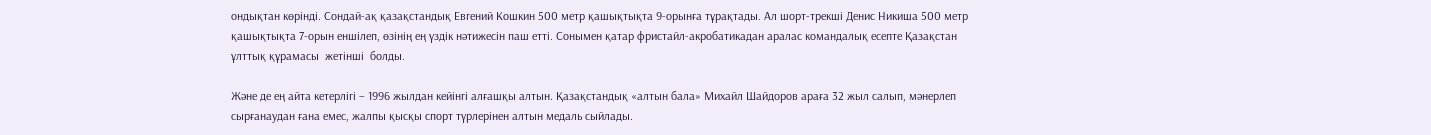ондықтан көрінді. Сондай-ақ қазақстандық Евгений Кошкин 500 метр қашықтықта 9-орынға тұрақтады. Ал шорт-трекші Денис Никиша 500 метр қашықтықта 7-орын еншілеп, өзінің ең үздік нәтижесін паш етті. Сонымен қатар фристайл-акробатикадан аралас командалық есепте Қазақстан ұлттық құрамасы  жетінші  болды.

Және де ең айта кетерлігі – 1996 жылдан кейінгі алғашқы алтын. Қазақстандық «алтын бала» Михайл Шайдоров араға 32 жыл салып, мәнерлеп сырғанаудан ғана емес, жалпы қысқы спорт түрлерінен алтын медаль сыйлады.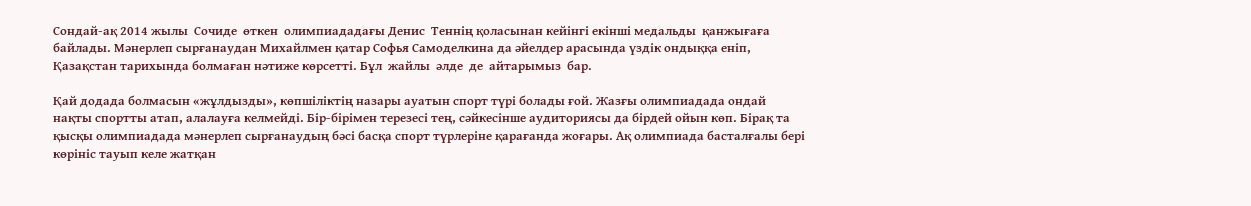Сондай-ақ 2014 жылы  Сочиде  өткен  олимпиададағы Денис  Теннің қоласынан кейінгі екінші медальды  қанжығаға байлады. Мәнерлеп сырғанаудан Михайлмен қатар Софья Самоделкина да әйелдер арасында үздік ондыққа еніп, Қазақстан тарихында болмаған нәтиже көрсетті. Бұл  жайлы  әлде  де  айтарымыз  бар.

Қай додада болмасын «жұлдызды», көпшіліктің назары ауатын спорт түрі болады ғой. Жазғы олимпиадада ондай нақты спортты атап, алалауға келмейді. Бір-бірімен терезесі тең, сәйкесінше аудиториясы да бірдей ойын көп. Бірақ та қысқы олимпиадада мәнерлеп сырғанаудың бәсі басқа спорт түрлеріне қарағанда жоғары. Ақ олимпиада басталғалы бері көрініс тауып келе жатқан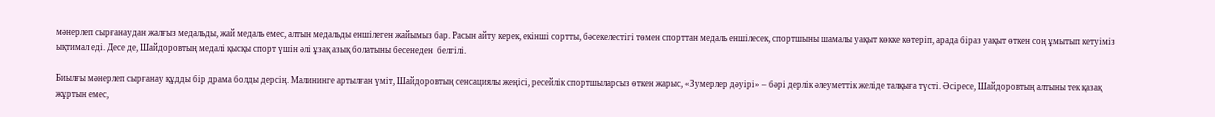мәнерлеп сырғанаудан жалғыз медальды, жай медаль емес, алтын медальды еншілеген жайымыз бар. Расын айту керек, екінші сортты, бәсекелестігі төмен спорттан медаль еншілесек, спортшыны шамалы уақыт көкке көтеріп, арада біраз уақыт өткен соң ұмытып кетуіміз ықтимал еді. Десе де, Шайдоровтың медалі қысқы спорт үшін әлі ұзақ азық болатыны бесенеден  белгілі.

Биылғы мәнерлеп сырғанау құдды бір драма болды дерсің. Малининге артылған үміт, Шайдоровтың сенсациялы жеңісі, ресейлік спортшыларсыз өткен жарыс, «Зумерлер дәуірі» – бәрі дерлік әлеуметтік желіде талқыға түсті. Әсіресе, Шайдоровтың алтыны тек қазақ жұртын емес,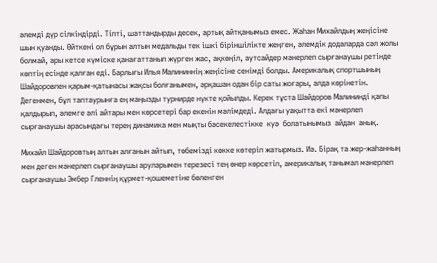әлемді дүр сілкіндірді. Тіпті, шаттандырды десек, артық айтқанымыз емес. Жаһан Михайлдың жеңісіне шын қуанды. Өйткені ол бұрын алтын медальды тек ішкі біріншілікте жеңген, әлемдік додаларда сәл жолы болмай, ары кетсе күміске қанағаттанып жүрген жас, ақкөңіл, аутсайдер мәнерлеп сырғанаушы ретінде көптің есінде қалған еді. Барлығы Илья Малининнің жеңісіне сенімді болды. Америкалық спортшының Шайдоровпен қарым-қатынасы жақсы болғанымен, әрқашан одан бір саты жоғары, алда көрінетін. Дегенмен, бұл таптаурынға ең маңызды турнирде нүкте қойылды. Керек тұста Шайдоров Малининді қапы қалдырып, әлемге әлі айтары мен көрсетері бар екенін мәлімдеді. Алдағы уақытта екі мәнерлеп сырғанаушы арасындағы терең динамика мен мықты бәсекелестікке  куә  болатынымыз  айдан  анық.

Михайл Шайдоровтың алтын алғанын айтып, төбемізді көкке көтеріп жатырмыз. Иә. Бірақ та жер-жаһанның мен деген мәнерлеп сырғанаушы аруларымен терезесі тең өнер көрсетіп, америкалық танымал мәнерлеп сырғанаушы Эмбер Гленнің құрмет-қошеметіне бөленген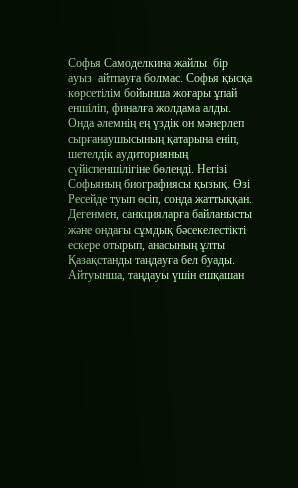Софья Самоделкина жайлы  бір  ауыз  айтпауға болмас. Софья қысқа көрсетілім бойынша жоғары ұпай еншіліп, финалға жолдама алды. Онда әлемнің ең үздік он мәнерлеп сырғанаушысының қатарына еніп, шетелдік аудиторияның сүйіспеншілігіне бөленді. Негізі Софьяның биографиясы қызық. Өзі Ресейде туып өсіп, сонда жаттыққан. Дегенмен, санкцияларға байланысты және ондағы сұмдық бәсекелестікті ескере отырып, анасының ұлты Қазақстанды таңдауға бел буады. Айтуынша, таңдауы үшін ешқашан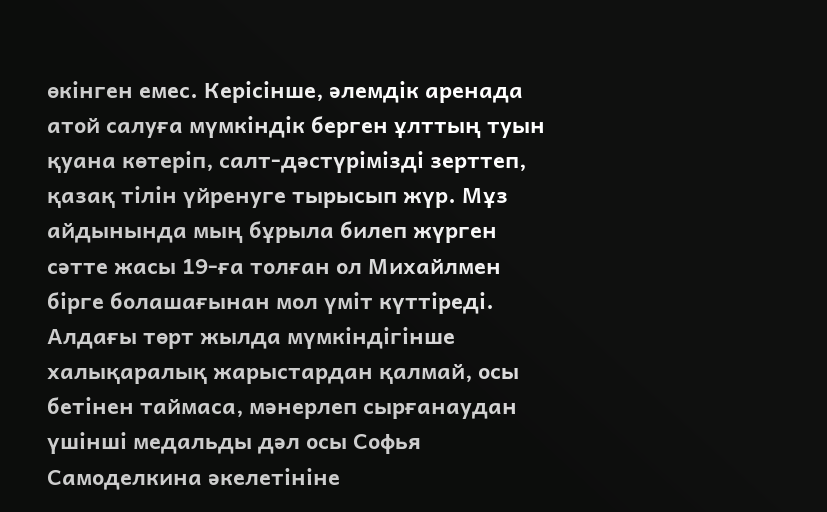өкінген емес. Керісінше, әлемдік аренада атой салуға мүмкіндік берген ұлттың туын қуана көтеріп, салт-дәстүрімізді зерттеп, қазақ тілін үйренуге тырысып жүр. Мұз айдынында мың бұрыла билеп жүрген сәтте жасы 19-ға толған ол Михайлмен бірге болашағынан мол үміт күттіреді. Алдағы төрт жылда мүмкіндігінше халықаралық жарыстардан қалмай, осы бетінен таймаса, мәнерлеп сырғанаудан үшінші медальды дәл осы Софья Самоделкина әкелетініне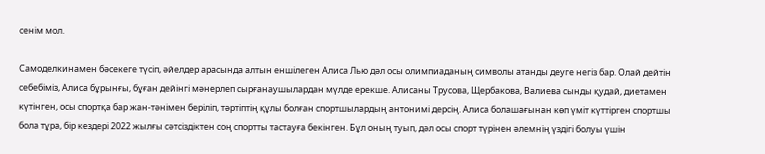сенім мол.

Самоделкинамен бәсекеге түсіп, әйелдер арасында алтын еншілеген Алиса Лью дәл осы олимпиаданың символы атанды деуге негіз бар. Олай дейтін себебіміз, Алиса бұрынғы, бұған дейінгі мәнерлеп сырғанаушылардан мүлде ерекше. Алисаны Трусова, Щербакова, Валиева сынды қудай, диетамен күтінген, осы спортқа бар жан-тәнімен беріліп, тәртіптің құлы болған спортшылардың антонимі дерсің. Алиса болашағынан көп үміт күттірген спортшы бола тұра, бір кездері 2022 жылғы сәтсіздіктен соң спортты тастауға бекінген. Бұл оның туып, дәл осы спорт түрінен әлемнің үздігі болуы үшін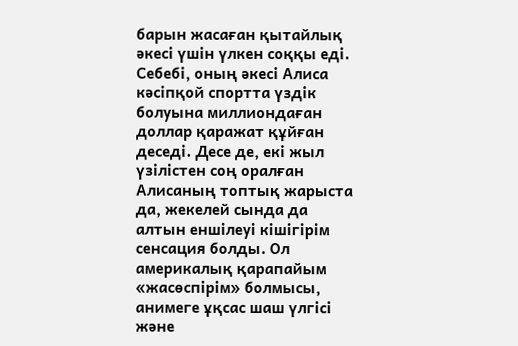барын жасаған қытайлық әкесі үшін үлкен соққы еді. Себебі, оның әкесі Алиса кәсіпқой спортта үздік болуына миллиондаған доллар қаражат құйған деседі. Десе де, екі жыл үзілістен соң оралған Алисаның топтық жарыста да, жекелей сында да алтын еншілеуі кішігірім сенсация болды. Ол америкалық қарапайым «жасөспірім» болмысы, анимеге ұқсас шаш үлгісі және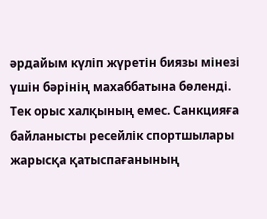әрдайым күліп жүретін биязы мінезі үшін бәрінің махаббатына бөленді. Тек орыс халқының емес. Санкцияға байланысты ресейлік спортшылары жарысқа қатыспағанының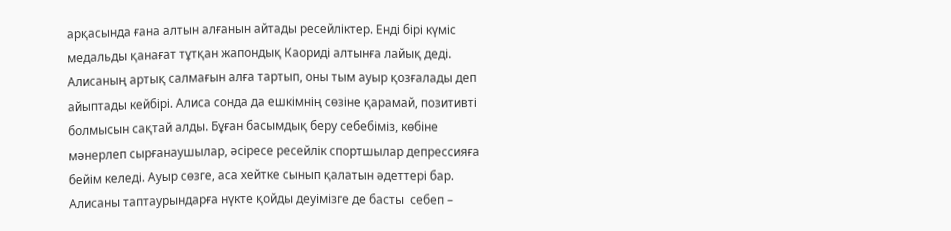арқасында ғана алтын алғанын айтады ресейліктер. Енді бірі күміс медальды қанағат тұтқан жапондық Каориді алтынға лайық деді. Алисаның артық салмағын алға тартып, оны тым ауыр қозғалады деп айыптады кейбірі. Алиса сонда да ешкімнің сөзіне қарамай, позитивті болмысын сақтай алды. Бұған басымдық беру себебіміз, көбіне мәнерлеп сырғанаушылар, әсіресе ресейлік спортшылар депрессияға бейім келеді. Ауыр сөзге, аса хейтке сынып қалатын әдеттері бар. Алисаны таптаурындарға нүкте қойды деуімізге де басты  себеп –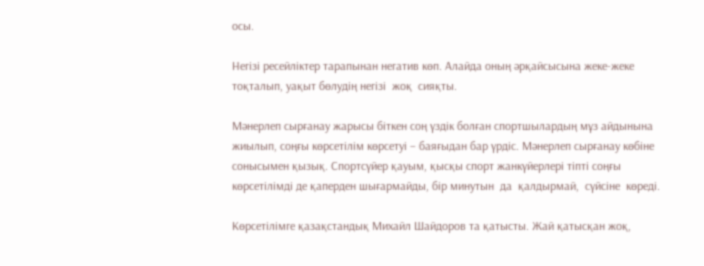осы.

Негізі ресейліктер тарапынан негатив көп. Алайда оның әрқайсысына жеке-жеке тоқталып, уақыт бөлудің негізі  жоқ  сияқты.

Мәнерлеп сырғанау жарысы біткен соң үздік болған спортшылардың мұз айдынына жиылып, соңғы көрсетілім көрсетуі – баяғыдан бар үрдіс. Мәнерлеп сырғанау көбіне сонысымен қызық. Спортсүйер қауым, қысқы спорт жанкүйерлері тіпті соңғы көрсетілімді де қаперден шығармайды, бір минутын  да  қалдырмай,  сүйсіне  көреді.

Көрсетілімге қазақстандық Михайл Шайдоров та қатысты. Жай қатысқан жоқ,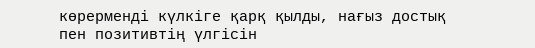көрерменді күлкіге қарқ қылды, нағыз достық пен позитивтің үлгісін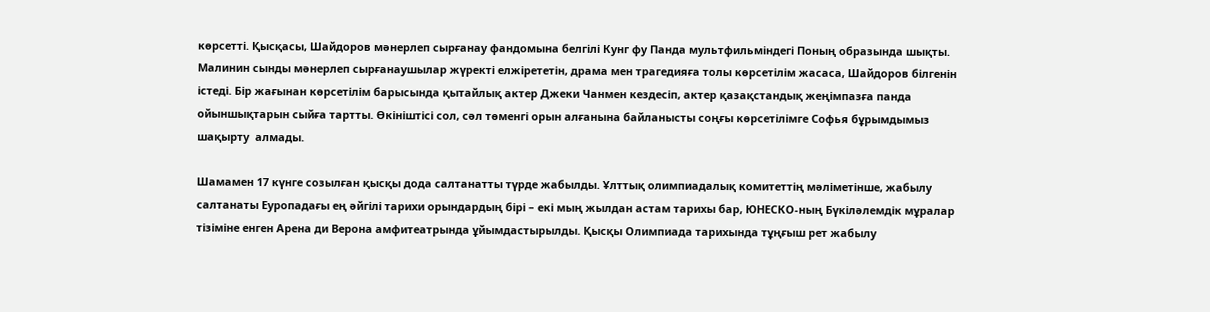көрсетті. Қысқасы, Шайдоров мәнерлеп сырғанау фандомына белгілі Кунг фу Панда мультфильміндегі Поның образында шықты. Малинин сынды мәнерлеп сырғанаушылар жүректі елжірететін, драма мен трагедияға толы көрсетілім жасаса, Шайдоров білгенін істеді. Бір жағынан көрсетілім барысында қытайлық актер Джеки Чанмен кездесіп, актер қазақстандық жеңімпазға панда ойыншықтарын сыйға тартты. Өкініштісі сол, сәл төменгі орын алғанына байланысты соңғы көрсетілімге Софья бұрымдымыз  шақырту  алмады.

Шамамен 17 күнге созылған қысқы дода салтанатты түрде жабылды. Ұлттық олимпиадалық комитеттің мәліметінше, жабылу салтанаты Еуропадағы ең әйгілі тарихи орындардың бірі – екі мың жылдан астам тарихы бар, ЮНЕСКО-ның Бүкіләлемдік мұралар тізіміне енген Арена ди Верона амфитеатрында ұйымдастырылды. Қысқы Олимпиада тарихында тұңғыш рет жабылу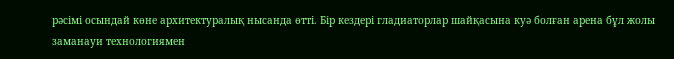рәсімі осындай көне архитектуралық нысанда өтті. Бір кездері гладиаторлар шайқасына куә болған арена бұл жолы заманауи технологиямен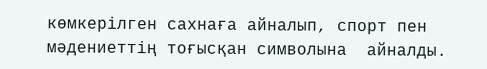көмкерілген сахнаға айналып, спорт пен мәдениеттің тоғысқан символына  айналды.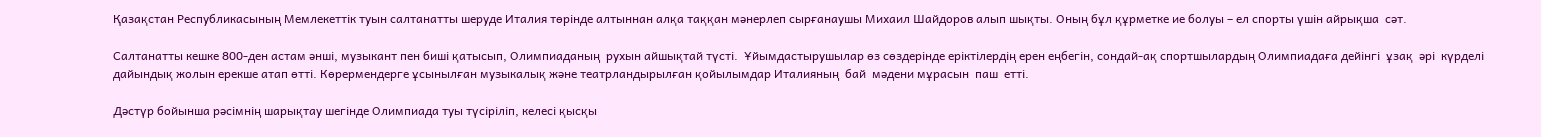Қазақстан Республикасының Мемлекеттік туын салтанатты шеруде Италия төрінде алтыннан алқа таққан мәнерлеп сырғанаушы Михаил Шайдоров алып шықты. Оның бұл құрметке ие болуы – ел спорты үшін айрықша  сәт.

Салтанатты кешке 800-ден астам әнші, музыкант пен биші қатысып, Олимпиаданың  рухын айшықтай түсті.  Ұйымдастырушылар өз сөздерінде еріктілердің ерен еңбегін, сондай-ақ спортшылардың Олимпиадаға дейінгі  ұзақ  әрі  күрделі дайындық жолын ерекше атап өтті. Көрермендерге ұсынылған музыкалық және театрландырылған қойылымдар Италияның  бай  мәдени мұрасын  паш  етті.

Дәстүр бойынша рәсімнің шарықтау шегінде Олимпиада туы түсіріліп, келесі қысқы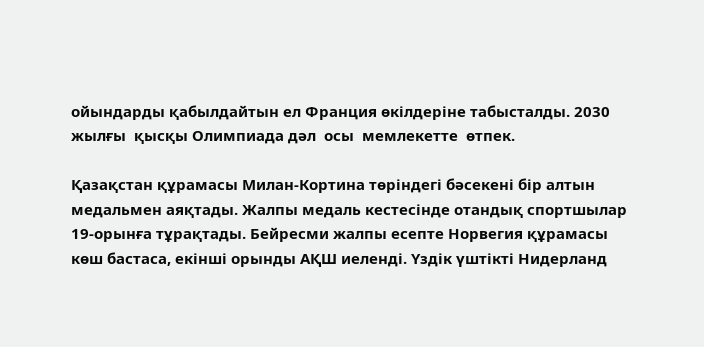ойындарды қабылдайтын ел Франция өкілдеріне табысталды. 2030 жылғы  қысқы Олимпиада дәл  осы  мемлекетте  өтпек.

Қазақстан құрамасы Милан-Кортина төріндегі бәсекені бір алтын медальмен аяқтады. Жалпы медаль кестесінде отандық спортшылар 19-орынға тұрақтады. Бейресми жалпы есепте Норвегия құрамасы көш бастаса, екінші орынды АҚШ иеленді. Үздік үштікті Нидерланд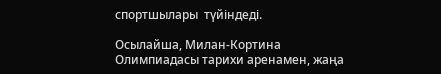спортшылары  түйіндеді.

Осылайша, Милан-Кортина Олимпиадасы тарихи аренамен, жаңа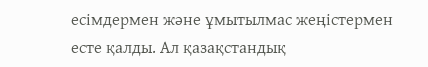есімдермен және ұмытылмас жеңістермен есте қалды. Ал қазақстандық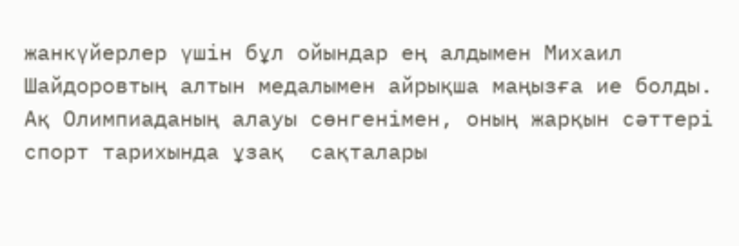жанкүйерлер үшін бұл ойындар ең алдымен Михаил Шайдоровтың алтын медалымен айрықша маңызға ие болды. Ақ Олимпиаданың алауы сөнгенімен, оның жарқын сәттері спорт тарихында ұзақ  сақталары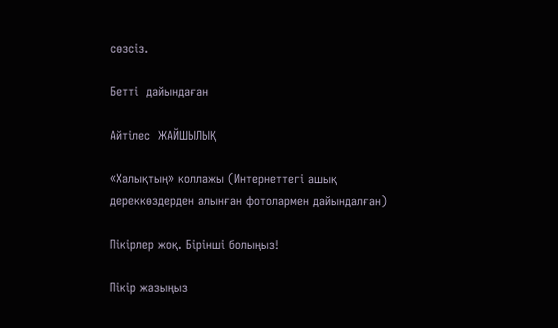сөзсіз.

Бетті  дайындаған

Айтілес  ЖАЙШЫЛЫҚ

«Халықтың» коллажы (Интернеттегі ашық дереккөздерден алынған фотолармен дайындалған)

Пікірлер жоқ. Бірінші болыңыз!

Пікір жазыңыз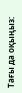Тағы да оқыңыз: